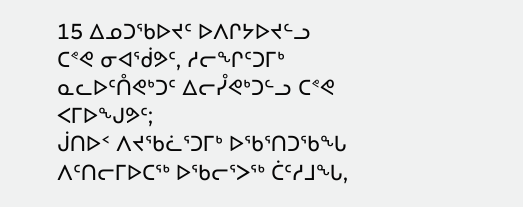15 ᐃᓄᑐᖃᐅᔪᑦ ᐅᐱᒋᔭᐅᔪᓪᓗ ᑕᕝᕙ ᓂᐊᖂᕗᑦ, ᓱᓕᖏᑦᑐᒥᒃ ᓇᓚᐅᑦᑍᕙᒃᑐᑦ ᐃᓕᓮᕙᒃᑐᓪᓗ ᑕᕝᕙ ᐸᒥᐅᖑᕗᑦ;
ᒎᑎᐅᑉ ᐱᔪᖃᓛᕐᑐᒥᒃ ᐅᖃᕐᑎᑐᖃᖓ ᐱᑦᑎᓕᒥᐅᑕᖅ ᐅᖃᓕᕐᐳᖅ ᑖᑦᓱᒧᖓ,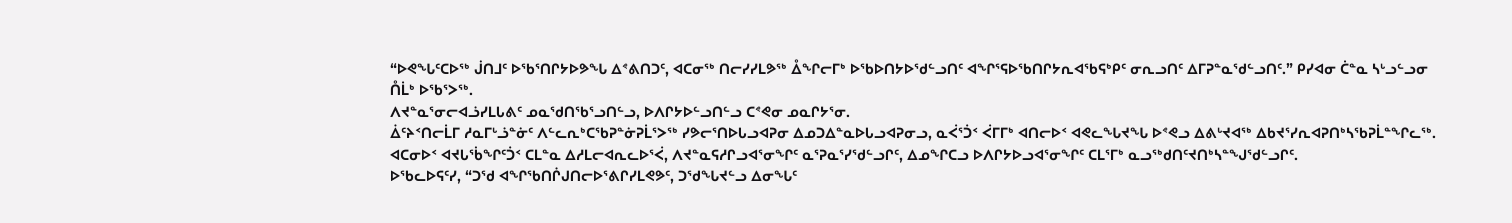“ᐅᕙᖓᑦᑕᐅᖅ ᒎᑎᒧᑦ ᐅᖃᕐᑎᒋᔭᐅᕗᖓ ᐃᕝᕕᑎᑐᑦ, ᐊᑕᓂᖅ ᑎᓕᓯᓯᒪᕗᖅ ᐂᖏᓕᒥᒃ ᐅᖃᐅᑎᔭᐅᖁᓪᓗᑎᑦ ᐊᖏᕐᕋᐅᖃᑎᒋᔭᕆᐊᖃᕋᒃᑭᑦ ᓂᕆᓗᑎᑦ ᐃᒥᕈᓐᓇᖁᓪᓗᑎᑦ.” ᑭᓯᐊᓂ ᑖᓐᓇ ᓴᒡᓗᓪᓗᓂ ᑍᒫᒃ ᐅᖃᕐᐳᖅ.
ᐱᔪᓐᓇᕐᓂᓕᐊᓘᓯᒪᒐᕕᑦ ᓄᓇᖁᑎᖃᕐᓗᑎᓪᓗ, ᐅᐱᒋᔭᐅᓪᓗᑎᓪᓗ ᑕᕝᕙᓂ ᓄᓇᒋᔭᕐᓂ.
ᐄᑦᔨᑉᑎᓕᒫᒥ ᓱᓇᒥᒡᓘᓐᓃᑦ ᐱᓪᓚᕆᒃᑕᖃᕈᓐᓃᕈᒫᕐᐳᖅ ᓯᕗᓕᕐᑎᐅᒐᓗᐊᕈᓂ ᐃᓄᑐᐃᓐᓇᐅᒐᓗᐊᕈᓂᓗ, ᓇᐹᕐᑑᑉ ᐹᒥᒥᒃ ᐊᑎᓕᐅᑉ ᐊᕙᓚᖓᔪᖓ ᐅᕝᕙᓗ ᐃᕕᒡᔪᐊᖅ ᐃᑲᔪᕐᓯᕆᐊᕈᑎᒃᓴᖃᕈᒫᓐᖏᓚᖅ.
ᐊᑕᓂᐅᑉ ᐊᔪᒐᖄᖏᑦᑑᑉ ᑕᒪᓐᓇ ᐃᓱᒪᓕᐊᕆᓚᐅᕐᐹ, ᐱᔪᓐᓇᕋᓱᒋᓗᐊᕐᓂᖏᑦ ᓇᕐᕈᓇᕐᓯᖁᓪᓗᒋᑦ, ᐃᓄᖏᑕᓗ ᐅᐱᒋᔭᐅᓗᐊᕐᓂᖏᑦ ᑕᒪᕐᒥᒃ ᓇᓗᖅᑯᑎᑦᔪᑎᒃᓴᓐᖑᖁᓪᓗᒋᑦ.
ᐅᖃᓚᐅᕋᑦᓯ, “ᑐᖁ ᐊᖏᖃᑎᒌᒍᑎᓕᐅᕐᕕᒋᓯᒪᕙᕗᑦ, ᑐᖁᖓᔪᓪᓗ ᐃᓂᖓᑦ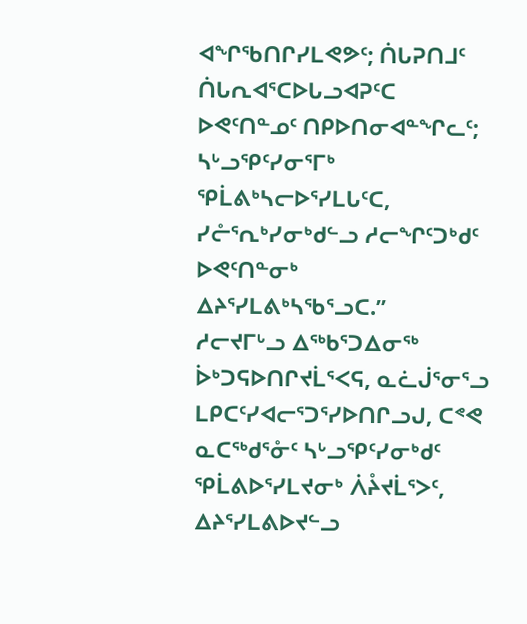ᐊᖏᖃᑎᒋᓯᒪᕙᕗᑦ; ᑏᒐᕈᑎᒧᑦ ᑏᒐᕆᐊᕐᑕᐅᒐᓗᐊᕈᑦᑕ ᐅᕙᑦᑎᓐᓄᑦ ᑎᑭᐅᑎᓂᐊᓐᖏᓚᑦ; ᓴᒡᓗᕿᑦᓯᓂᕐᒥᒃ ᕿᒫᕕᒃᓴᓕᐅᕐᓯᒪᒐᑦᑕ, ᓯᓔᕐᕆᒃᓯᓂᒃᑯᓪᓗ ᓱᓕᖏᑦᑐᒃᑯᑦ ᐅᕙᑦᑎᓐᓂᒃ ᐃᔨᕐᓯᒪᕕᒃᓴᖃᕐᓗᑕ.”
ᓱᓕᔪᒥᒡᓗ ᐃᖅᑲᕐᑐᐃᓂᖅ ᐆᒃᑐᕋᐅᑎᒋᔪᒫᕐᐸᕋ, ᓇᓛᒎᕐᓂᕐᓗ ᒪᑭᑕᑦᓯᐊᓕᕐᑐᕐᓯᐅᑎᒋᓗᒍ, ᑕᕝᕙ ᓇᑕᖅᑯᕐᓁᑦ ᓴᒡᓗᕿᑦᓯᓂᒃᑯᑦ ᕿᒫᕕᐅᕐᓯᒪᔪᓂᒃ ᐲᔧᔪᒫᕐᐳᑦ, ᐃᔨᕐᓯᒪᕕᐅᔪᓪᓗ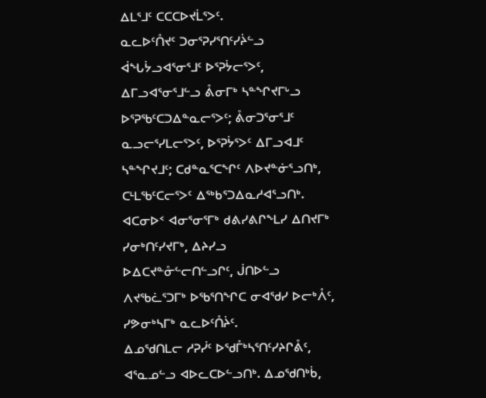ᐃᒪᕐᒧᑦ ᑕᑕᑕᐅᔪᒫᕐᐳᑦ.
ᓇᓚᐅᑦᑍᔪᑦ ᑐᓂᕐᕈᓯᕐᑎᑦᓯᔩᓪᓗ ᐋᖓᔮᓗᐊᕐᓂᕐᒧᑦ ᐅᕐᕈᔮᓕᕐᐳᑦ, ᐃᒥᓗᐊᕐᓂᕐᒧᓪᓗ ᕔᓂᒥᒃ ᓴᓐᖏᔪᒥᒡᓗ ᐅᕐᕈᖃᑦᑕᑐᐃᓐᓇᓕᕐᐳᑦ; ᕔᓂᑐᕐᓂᕐᒧᑦ ᓇᓗᓕᕐᓯᒪᓕᕐᐳᑦ, ᐅᕐᕈᔮᕐᐳᑦ ᐃᒥᓗᐊᒧᑦ ᓴᓐᖏᔪᒧᑦ; ᑕᑯᓐᓇᕐᑕᖏᑦ ᐱᐅᔪᓐᓃᕐᓗᑎᒃ, ᑕᒻᒪᖃᑦᑕᓕᕐᐳᑦ ᐃᖅᑲᕐᑐᐃᓇᓱᐊᕐᓗᑎᒃ.
ᐊᑕᓂᐅᑉ ᐊᓂᕐᓂᕐᒥᒃ ᑯᕕᓯᕕᒋᖕᒪᓯ ᐃᑎᔪᒥᒃ ᓯᓂᒃᑎᑦᓯᔪᒥᒃ, ᐃᔨᓯᓗ ᐅᐃᑕᔪᓐᓁᓪᓕᑎᓪᓗᒋᑦ, ᒎᑎᐅᓪᓗ ᐱᔪᖃᓛᕐᑐᒥᒃ ᐅᖃᕐᑎᖏᑕ ᓂᐊᖁᓯ ᐅᓕᒃᐰᑦ, ᓯᕗᓂᒃᓴᒥᒃ ᓇᓚᐅᑦᑍᔩᑦ.
ᐃᓄᖁᑎᒪᓕ ᓱᕈᓰᑦ ᐅᖁᒤᒃᓴᕐᑎᑦᓯᔨᒋᕔᑦ, ᐊᕐᓇᓄᓪᓗ ᐊᐅᓚᑕᐅᓪᓗᑎᒃ. ᐃᓄᖁᑎᒃᑳ,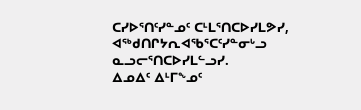ᑕᓯᐅᕐᑎᑦᓯᓐᓄᑦ ᑕᒻᒪᕐᑎᑕᐅᓯᒪᕗᓯ, ᐊᖅᑯᑎᒋᔭᕆᐊᖃᕐᑕᑦᓯᓐᓂᒡᓗ ᓇᓗᓕᕐᑎᑕᐅᓯᒪᓪᓗᓯ.
ᐃᓄᐃᑦ ᐃᒻᒥᖕᓄᑦ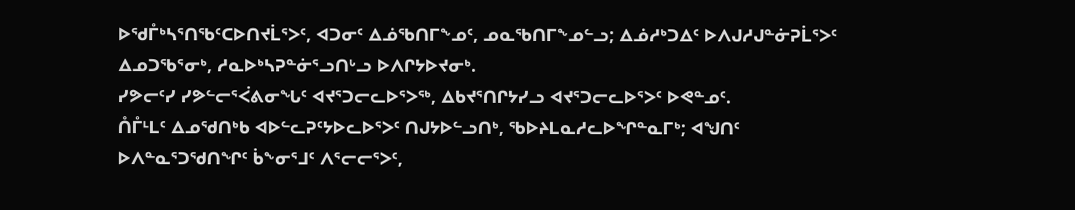ᐅᖁᒤᒃᓴᕐᑎᖃᑦᑕᐅᑎᔪᒫᕐᐳᑦ, ᐊᑐᓂᑦ ᐃᓅᖃᑎᒥᖕᓄᑦ, ᓄᓇᖃᑎᒥᖕᓄᓪᓗ; ᐃᓅᓱᒃᑐᐃᑦ ᐅᐱᒍᓱᒍᓐᓃᕈᒫᕐᐳᑦ ᐃᓄᑐᖃᕐᓂᒃ, ᓱᓇᐅᒃᓴᕈᓐᓃᕐᓗᑎᒡᓗ ᐅᐱᒋᔭᐅᔪᓂᒃ.
ᓯᕗᓕᑦᓯ ᓯᕗᓪᓕᕐᐹᕕᓂᖓᑦ ᐊᔪᕐᑐᓕᓚᐅᕐᐳᖅ, ᐃᑲᔪᕐᑎᒋᔭᓯᓗ ᐊᔪᕐᑐᓕᓚᐅᕐᐳᑦ ᐅᕙᓐᓄᑦ.
ᑍᒤᒻᒪᑦ ᐃᓄᖁᑎᒃᑲ ᐊᐅᓪᓚᕈᑦᔭᐅᓚᐅᕐᐳᑦ ᑎᒍᔭᐅᓪᓗᑎᒃ, ᖃᐅᔨᒪᓇᓱᓚᐅᖏᓐᓇᒥᒃ; ᐊᖑᑎᑦ ᐅᐱᓐᓇᕐᑐᖁᑎᖏᑦ ᑳᖕᓂᕐᒧᑦ ᐱᕐᓕᓕᕐᐳᑦ,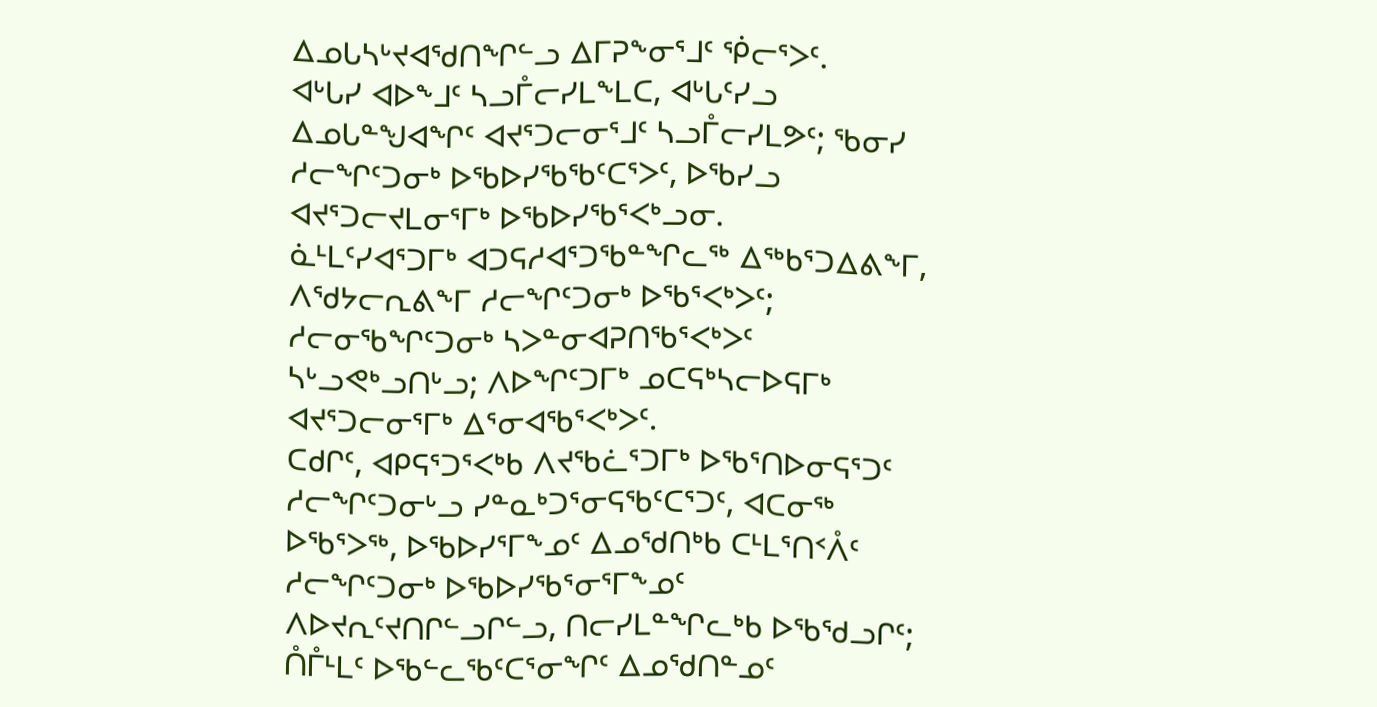ᐃᓄᒐᓴᒡᔪᐊᖁᑎᖏᓪᓗ ᐃᒥᕈᖕᓂᕐᒧᑦ ᖀᓕᕐᐳᑦ.
ᐊᒡᒐᓯ ᐊᐅᖕᒧᑦ ᓴᓗᒤᓕᓯᒪᖕᒪᑕ, ᐊᒡᒐᑦᓯᓗ ᐃᓄᒐᓐᖑᐊᖏᑦ ᐊᔪᕐᑐᓕᓂᕐᒧᑦ ᓴᓗᒤᓕᓯᒪᕗᑦ; ᖃᓂᓯ ᓱᓕᖏᑦᑐᓂᒃ ᐅᖃᐅᓯᖃᖃᑦᑕᕐᐳᑦ, ᐅᖃᓯᓗ ᐊᔪᕐᑐᓕᔪᒪᓂᕐᒥᒃ ᐅᖃᐅᓯᖃᕐᐸᒃᓗᓂ.
ᓈᒻᒪᑦᓯᐊᕐᑐᒥᒃ ᐊᑐᕋᓱᐊᕐᑐᖃᓐᖏᓚᖅ ᐃᖅᑲᕐᑐᐃᕕᖕᒥ, ᐱᖁᔭᓕᕆᕕᖕᒥ ᓱᓕᖏᑦᑐᓂᒃ ᐅᖃᕐᐸᒃᐳᑦ; ᓱᓕᓂᖃᖏᑦᑐᓂᒃ ᓴᐳᓐᓂᐊᕈᑎᖃᕐᐸᒃᐳᑦ ᓴᒡᓗᕙᒃᓗᑎᒡᓗ; ᐱᐅᖏᑦᑐᒥᒃ ᓄᑕᕋᒃᓴᓕᐅᕋᒥᒃ ᐊᔪᕐᑐᓕᓂᕐᒥᒃ ᐃᕐᓂᐊᖃᕐᐸᒃᐳᑦ.
ᑕᑯᒋᑦ, ᐊᑭᕋᕐᑐᕐᐸᒃᑲ ᐱᔪᖃᓛᕐᑐᒥᒃ ᐅᖃᕐᑎᐅᓂᕋᕐᑐᑦ ᓱᓕᖏᑦᑐᓂᒡᓗ ᓯᓐᓇᒃᑐᕐᓂᕋᖃᑦᑕᕐᑐᑦ, ᐊᑕᓂᖅ ᐅᖃᕐᐳᖅ, ᐅᖃᐅᓯᕐᒥᖕᓄᑦ ᐃᓄᖁᑎᒃᑲ ᑕᒻᒪᕐᑎᑉᐰᑦ ᓱᓕᖏᑦᑐᓂᒃ ᐅᖃᐅᓯᖃᕐᓂᕐᒥᖕᓄᑦ ᐱᐅᔪᕆᑦᔪᑎᒋᓪᓗᒋᓪᓗ, ᑎᓕᓯᒪᓐᖏᓚᒃᑲ ᐅᖃᖁᓗᒋᑦ; ᑍᒤᒻᒪᑦ ᐅᖃᓪᓚᖃᑦᑕᕐᓂᖏᑦ ᐃᓄᖁᑎᓐᓄᑦ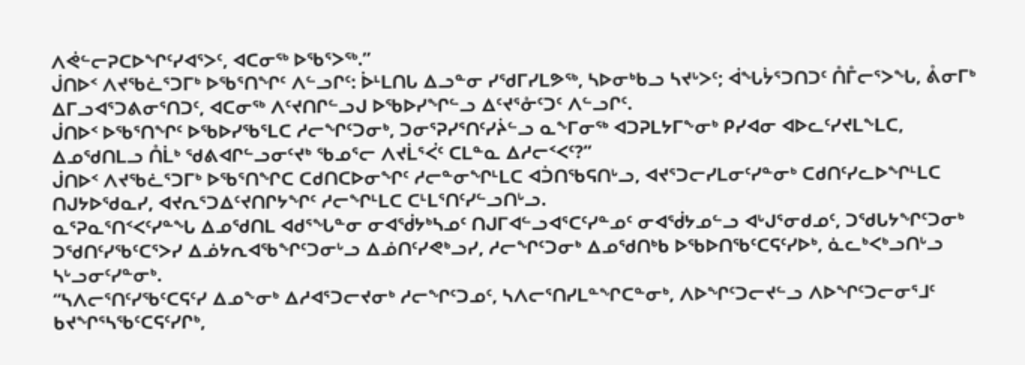ᐱᕚᓪᓕᕈᑕᐅᖏᑦᓯᐊᕐᐳᑦ, ᐊᑕᓂᖅ ᐅᖃᕐᐳᖅ.”
ᒎᑎᐅᑉ ᐱᔪᖃᓛᕐᑐᒥᒃ ᐅᖃᕐᑎᖏᑦ ᐱᓪᓗᒋᑦ: ᐆᒻᒪᑎᒐ ᐃᓗᓐᓂ ᓯᖁᒥᓯᒪᕗᖅ, ᓴᐅᓂᒃᑲᓗ ᓴᔪᒡᐳᑦ; ᐋᖓᔮᕐᑐᑎᑐᑦ ᑍᒤᓕᕐᐳᖓ, ᕔᓂᒥᒃ ᐃᒥᓗᐊᕐᑐᕕᓂᕐᑎᑐᑦ, ᐊᑕᓂᖅ ᐱᑦᔪᑎᒋᓪᓗᒍ ᐅᖃᐅᓯᖏᓪᓗ ᐃᑦᔪᕐᓁᑦᑐᑦ ᐱᓪᓗᒋᑦ.
ᒎᑎᐅᑉ ᐅᖃᕐᑎᖏᑦ ᐅᖃᐅᓯᖃᕐᒪᑕ ᓱᓕᖏᑦᑐᓂᒃ, ᑐᓂᕐᕈᓯᕐᑎᑦᓯᔩᓪᓗ ᓇᖕᒥᓂᖅ ᐊᑐᕈᒪᔭᒥᖕᓂᒃ ᑭᓯᐊᓂ ᐊᐅᓚᑦᓯᔪᒪᖕᒪᑕ, ᐃᓄᖁᑎᒪᓗ ᑍᒫᒃ ᖁᕕᐊᒋᓪᓗᓂᑦᔪᒃ ᖃᓄᕐᓕ ᐱᔪᒫᕐᐹᑦ ᑕᒪᓐᓇ ᐃᓱᓕᑉᐸᑦ?”
ᒎᑎᐅᑉ ᐱᔪᖃᓛᕐᑐᒥᒃ ᐅᖃᕐᑎᖏᑕ ᑕᑯᑎᑕᐅᓂᖏᑦ ᓱᓕᓐᓂᖏᒻᒪᑕ ᐊᑑᑎᖃᕋᑎᒡᓗ, ᐊᔪᕐᑐᓕᓯᒪᓂᑦᓯᓐᓂᒃ ᑕᑯᑎᑦᓯᓚᐅᖏᒻᒪᑕ ᑎᒍᔭᐅᖁᓇᓯ, ᐊᔪᕆᕐᑐᐃᑦᔪᑎᒋᔭᖏᑦ ᓱᓕᖏᒻᒪᑕ ᑕᒻᒪᕐᑎᑦᓯᓪᓗᑎᒡᓗ.
ᓇᕐᕈᓇᕐᑎᑉᐸᑦᓯᓐᖓ ᐃᓄᖁᑎᒪ ᐊᑯᕐᖓᓐᓂ ᓂᐊᖂᔭᒃᓴᓄᑦ ᑎᒍᒥᐊᓪᓗᐊᕐᑕᑦᓯᓐᓄᑦ ᓂᐊᖂᔭᓄᓪᓗ ᐊᒡᒍᕐᓂᑯᓄᑦ, ᑐᖁᒐᔭᖏᑦᑐᓂᒃ ᑐᖁᑎᑦᓯᖃᑦᑕᕐᐳᓯ ᐃᓅᔭᕆᐊᖃᖏᑦᑐᓂᒡᓗ ᐃᓅᑎᑦᓯᕙᒃᓗᓯ, ᓱᓕᖏᑦᑐᓂᒃ ᐃᓄᖁᑎᒃᑲ ᐅᖃᐅᑎᖃᑦᑕᕋᑦᓯᐅᒃ, ᓈᓚᒃᐸᒃᓗᑎᒡᓗ ᓴᒡᓗᓂᑦᓯᓐᓂᒃ.
“ᓴᐱᓕᕐᑎᑦᓯᖃᑦᑕᕋᑦᓯ ᐃᓄᖕᓂᒃ ᐃᓱᐊᕐᑐᓕᔪᓂᒃ ᓱᓕᖏᑦᑐᓄᑦ, ᓴᐱᓕᕐᑎᓯᒪᓐᖏᑕᓐᓂᒃ, ᐱᐅᖏᑦᑐᓕᔪᓪᓗ ᐱᐅᖏᑦᑐᓕᓂᕐᒧᑦ ᑲᔪᖏᕐᓴᖃᑦᑕᕋᑦᓯᒋᒃ,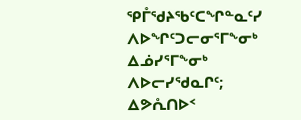ᕿᒤᖁᔨᖃᑦᑕᖏᓐᓇᑦᓯ ᐱᐅᖏᑦᑐᓕᓂᕐᒥᖕᓂᒃ ᐃᓅᓯᕐᒥᖕᓂᒃ ᐱᐅᓕᓯᖁᓇᒋᑦ;
ᐃᕗᕅᑎᐅᑉ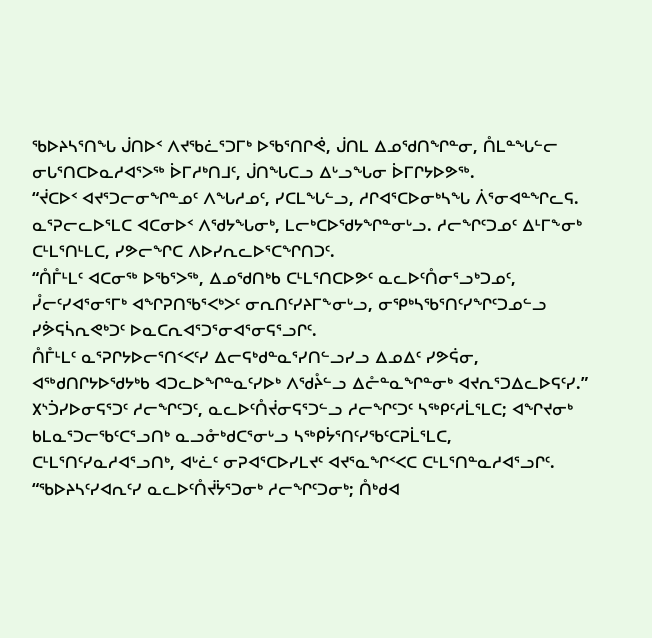ᖃᐅᔨᓴᕐᑎᖓ ᒎᑎᐅᑉ ᐱᔪᖃᓛᕐᑐᒥᒃ ᐅᖃᕐᑎᒋᕚ, ᒎᑎᒪ ᐃᓄᖁᑎᖏᓐᓂ, ᑍᒪᓐᖓᓪᓕ ᓂᒐᕐᑎᑕᐅᓇᓱᐊᕐᐳᖅ ᐆᒥᓱᒃᑎᒧᑦ, ᒎᑎᖓᑕᓗ ᐃᒡᓗᖓᓂ ᐆᒥᒋᔭᐅᕗᖅ.
“ᔫᑕᐅᑉ ᐊᔪᕐᑐᓕᓂᖏᓐᓄᑦ ᐱᖓᓱᓄᑦ, ᓯᑕᒪᖓᓪᓗ, ᓱᒋᐊᕐᑕᐅᓂᒃᓴᖓ ᐲᕐᓂᐊᓐᖏᓚᕋ. ᓇᕐᕈᓕᓚᐅᕐᒪᑕ ᐊᑕᓂᐅᑉ ᐱᖁᔭᖓᓂᒃ, ᒪᓕᒃᑕᐅᖁᔭᖏᓐᓂᒡᓗ. ᓱᓕᖏᑦᑐᓄᑦ ᐃᒻᒥᖕᓂᒃ ᑕᒻᒪᕐᑎᒻᒪᑕ, ᓯᕗᓕᖏᑕ ᐱᐅᓯᕆᓚᐅᕐᑕᖏᑎᑐᑦ.
“ᑍᒤᒻᒪᑦ ᐊᑕᓂᖅ ᐅᖃᕐᐳᖅ, ᐃᓄᖁᑎᒃᑲ ᑕᒻᒪᕐᑎᑕᐅᕗᑦ ᓇᓚᐅᑦᑍᓂᕐᓗᒃᑐᓄᑦ, ᓮᓕᑦᓯᐊᕐᓂᕐᒥᒃ ᐊᖏᕈᑎᖃᕐᐸᒃᐳᑦ ᓂᕆᑎᑦᓯᔨᒥᖕᓂᒡᓗ, ᓂᕿᒃᓴᖃᕐᑎᑦᓯᖏᑦᑐᓄᓪᓗ ᓯᕘᕋᓵᕆᕙᒃᑐᑦ ᐅᓇᑕᕆᐊᕐᑐᕐᓂᐊᕐᓂᕋᕐᓗᒋᑦ.
ᑍᒤᒻᒪᑦ ᓇᕐᕈᒋᔭᐅᓕᕐᑎᑉᐸᑦᓯ ᐃᓕᕋᒃᑯᓐᓇᕐᓯᑎᓪᓗᓯᓗ ᐃᓄᐃᑦ ᓯᕗᕌᓂ, ᐊᖅᑯᑎᒋᔭᐅᖁᔭᒃᑲ ᐊᑐᓚᐅᖏᓐᓇᑦᓯᐅᒃ ᐱᖁᔧᓪᓗ ᐃᓔᓐᓇᖏᓐᓂᒃ ᐊᔪᕆᕐᑐᐃᓚᐅᕋᑦᓯ.”
᙭ᔅᑑᓯᐅᓂᕋᕐᑐᑦ ᓱᓕᖏᑦᑐᑦ, ᓇᓚᐅᑦᑍᔫᓂᕋᕐᑐᓪᓗ ᓱᓕᖏᑦᑐᑦ ᓴᖅᑭᑦᓱᒫᕐᒪᑕ; ᐊᖏᔪᓂᒃ ᑲᒪᓇᕐᑐᓕᖃᑦᑕᕐᓗᑎᒃ ᓇᓗᓁᒃᑯᑕᕐᓂᒡᓗ ᓴᖅᑭᔮᕐᑎᑦᓯᖃᑦᑕᕈᒫᕐᒪᑕ, ᑕᒻᒪᕐᑎᑦᓯᓇᓱᐊᕐᓗᑎᒃ, ᐊᒡᓛᑦ ᓂᕈᐊᕐᑕᐅᓯᒪᔪᑦ ᐊᔪᕐᓇᖏᑉᐸᑕ ᑕᒻᒪᕐᑎᓐᓇᓱᐊᕐᓗᒋᑦ.
“ᖃᐅᔨᓴᑦᓯᐊᕆᑦᓯ ᓇᓚᐅᑦᑍᔫᔮᕐᑐᓂᒃ ᓱᓕᖏᑦᑐᓂᒃ; ᑍᒃᑯᐊ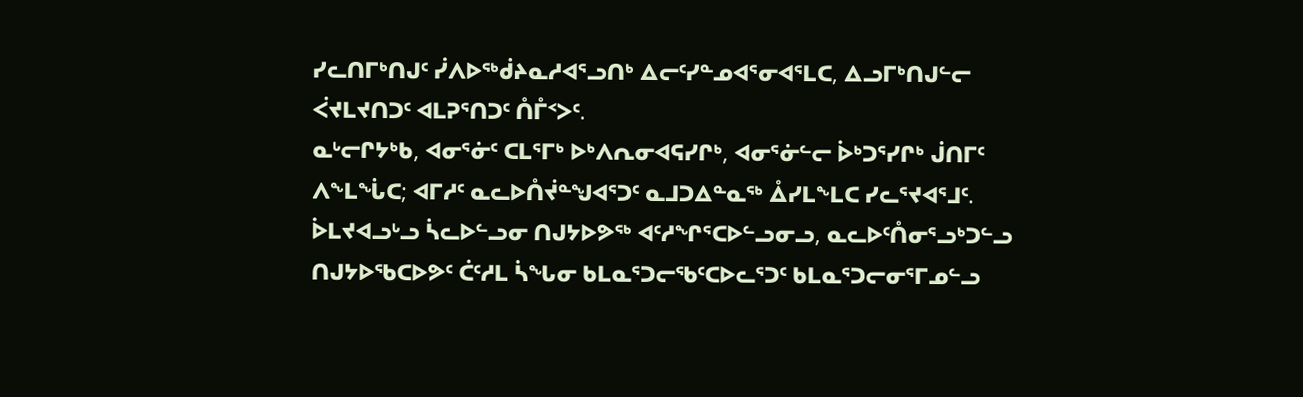ᓯᓚᑎᒥᒃᑎᒍᑦ ᓰᐱᐅᖅᑰᔨᓇᓱᐊᕐᓗᑎᒃ ᐃᓕᑦᓯᓐᓄᐊᕐᓂᐊᕐᒪᑕ, ᐃᓗᒥᒃᑎᒍᓪᓕ ᐹᔪᒪᔪᑎᑐᑦ ᐊᒪᕈᕐᑎᑐᑦ ᑍᒤᑉᐳᑦ.
ᓇᒡᓕᒋᔭᒃᑲ, ᐊᓂᕐᓃᑦ ᑕᒪᕐᒥᒃ ᐅᒃᐱᕆᓂᐊᕋᓯᒋᒃ, ᐊᓂᕐᓃᓪᓕ ᐆᒃᑐᕐᓯᒋᒃ ᒎᑎᒥᑦ ᐱᖕᒪᖔᑕ; ᐊᒥᓱᑦ ᓇᓚᐅᑍᔫᓐᖑᐊᕐᑐᑦ ᓇᒧᑐᐃᓐᓇᖅ ᐂᓯᒪᖕᒪᑕ ᓯᓚᕐᔪᐊᕐᒧᑦ.
ᐆᒪᔪᐊᓗᒡᓗ ᓵᓚᐅᓪᓗᓂ ᑎᒍᔭᐅᕗᖅ ᐊᑦᓱᖏᕐᑕᐅᓪᓗᓂᓗ, ᓇᓚᐅᑦᑍᓂᕐᓗᒃᑐᓪᓗ ᑎᒍᔭᐅᖃᑕᐅᕗᑦ ᑖᑦᓱᒪ ᓵᖓᓂ ᑲᒪᓇᕐᑐᓕᖃᑦᑕᐅᓚᕐᑐᑦ ᑲᒪᓇᕐᑐᓕᓂᕐᒥᓄᓪᓗ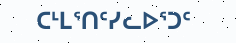ᑕᒻᒪᕐᑎᑦᓯᓚᐅᕐᑐᑦ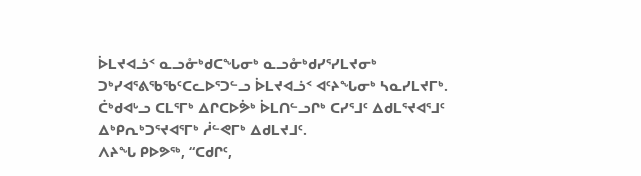ᐆᒪᔪᐊᓘᑉ ᓇᓗᓁᒃᑯᑕᖓᓂᒃ ᓇᓗᓁᒃᑯᓯᕐᓯᒪᔪᓂᒃ ᑐᒃᓯᐊᕐᕕᖃᖃᑦᑕᓚᐅᕐᑐᓪᓗ ᐆᒪᔪᐊᓘᑉ ᐊᑦᔨᖓᓂᒃ ᓴᓇᓯᒪᔪᒥᒃ. ᑖᒃᑯᐊᒡᓗ ᑕᒪᕐᒥᒃ ᐃᒋᑕᐅᕘᒃ ᐆᒪᑎᓪᓗᒋᒃ ᑕᓯᕐᒧᑦ ᐃᑯᒪᕐᔪᐊᕐᒧᑦ ᐃᒃᑭᕆᒃᑐᕐᔪᐊᕐᒥᒃ ᓲᓪᕙᒥᒃ ᐃᑯᒪᔪᒧᑦ.
ᐱᔨᖓ ᑭᐅᕗᖅ, “ᑕᑯᒋᑦ,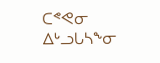ᑕᕝᕙᓂ ᐃᒡᓗᒐᓴᖕᓂ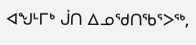ᐊᖑᒻᒥᒃ ᒎᑎ ᐃᓄᖁᑎᖃᕐᐳᖅ,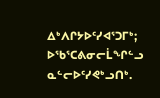ᐃᒃᐱᒋᔭᐅᑦᓯᐊᕐᑐᒥᒃ; ᐅᖃᕐᑕᕕᓂᓕᒫᖏᓪᓗ ᓇᓪᓕᐅᑦᓯᕙᒃᓗᑎᒃ.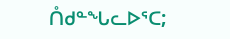ᑍᑯᓐᖓᓚᐅᕐᑕ;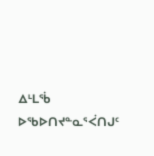ᐃᒻᒪᖄ ᐅᖃᐅᑎᔪᓐᓇᕐᐹᑎᒍᑦ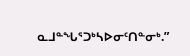ᓇᒧᓐᖓᕐᑐᒃᓴᐅᓂᑦᑎᓐᓂᒃ.”